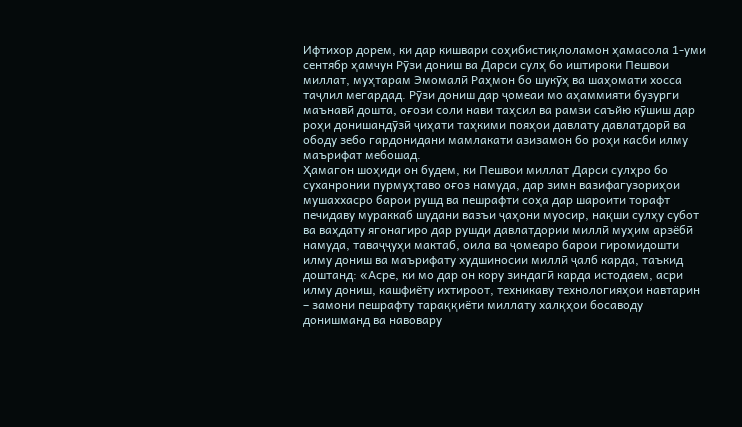Ифтихор дорем, ки дар кишвари соҳибистиқлоламон ҳамасола 1-уми сентябр ҳамчун Рӯзи дониш ва Дарси сулҳ бо иштироки Пешвои миллат, муҳтарам Эмомалӣ Раҳмон бо шукӯҳ ва шаҳомати хосса таҷлил мегардад. Рӯзи дониш дар ҷомеаи мо аҳаммияти бузурги маънавӣ дошта, оғози соли нави таҳсил ва рамзи саъйю кӯшиш дар роҳи донишандӯзӣ ҷиҳати таҳкими пояҳои давлату давлатдорӣ ва ободу зебо гардонидани мамлакати азизамон бо роҳи касби илму маърифат мебошад.
Ҳамагон шоҳиди он будем, ки Пешвои миллат Дарси сулҳро бо суханронии пурмуҳтаво оғоз намуда, дар зимн вазифагузориҳои мушаххасро барои рушд ва пешрафти соҳа дар шароити торафт печидаву мураккаб шудани вазъи ҷаҳони муосир, нақши сулҳу субот ва ваҳдату ягонагиро дар рушди давлатдории миллӣ муҳим арзёбӣ намуда, таваҷҷуҳи мактаб, оила ва ҷомеаро барои гиромидошти илму дониш ва маърифату худшиносии миллӣ ҷалб карда, таъкид доштанд: «Асре, ки мо дар он кору зиндагӣ карда истодаем, асри илму дониш, кашфиёту ихтироот, техникаву технологияҳои навтарин – замони пешрафту тараққиёти миллату халқҳои босаводу донишманд ва навовару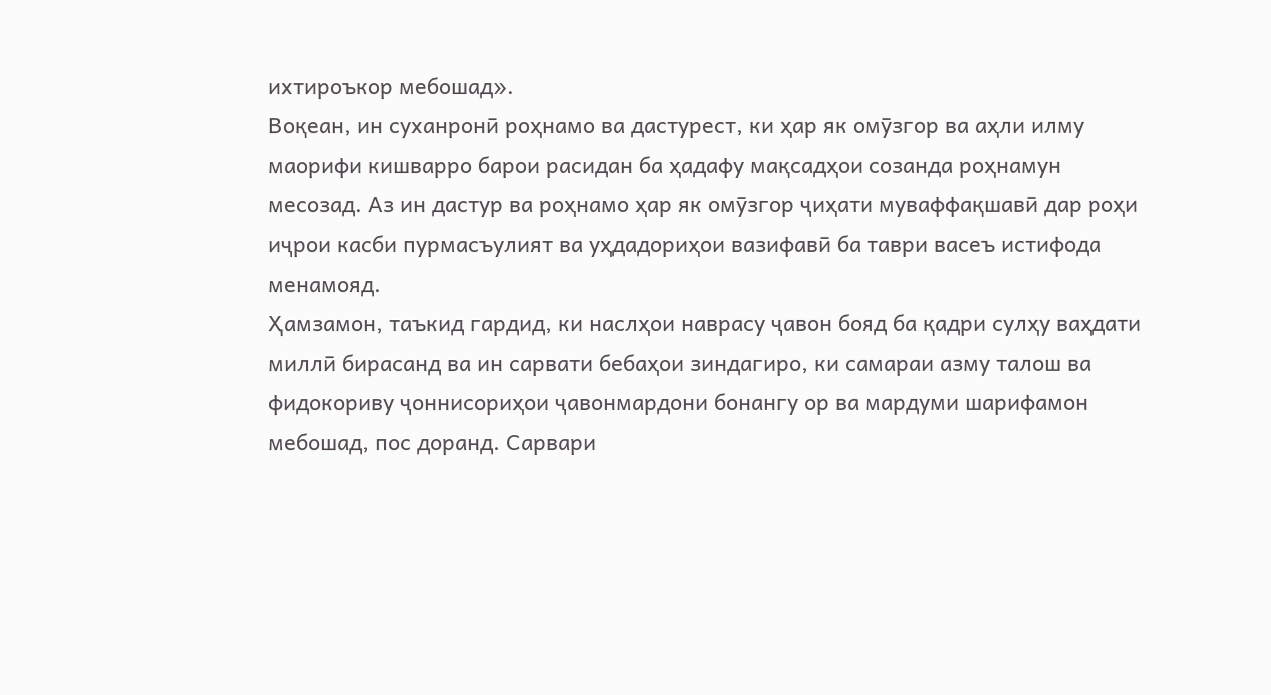ихтироъкор мебошад».
Воқеан, ин суханронӣ роҳнамо ва дастурест, ки ҳар як омӯзгор ва аҳли илму маорифи кишварро барои расидан ба ҳадафу мақсадҳои созанда роҳнамун месозад. Аз ин дастур ва роҳнамо ҳар як омӯзгор ҷиҳати муваффақшавӣ дар роҳи иҷрои касби пурмасъулият ва уҳдадориҳои вазифавӣ ба таври васеъ истифода менамояд.
Ҳамзамон, таъкид гардид, ки наслҳои наврасу ҷавон бояд ба қадри сулҳу ваҳдати миллӣ бирасанд ва ин сарвати бебаҳои зиндагиро, ки самараи азму талош ва фидокориву ҷоннисориҳои ҷавонмардони бонангу ор ва мардуми шарифамон мебошад, пос доранд. Сарвари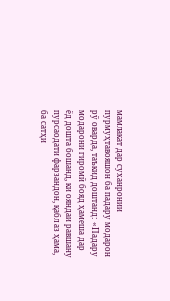мамлакат дар суханронии пурмуҳтавояшон ба падару модарон рӯ оварда, таъкид доштанд: «Падару модарони гиромӣ бояд ҳамеша дар ёд дошта бошанд, ки ояндаи равшану пурсаодати фарзандон, қабл аз ҳама, ба сатҳи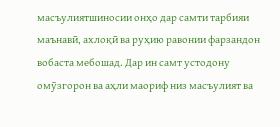масъулиятшиносии онҳо дар самти тарбияи маънавӣ, ахлоқӣ ва руҳию равонии фарзандон вобаста мебошад. Дар ин самт устодону омӯзгорон ва аҳли маориф низ масъулият ва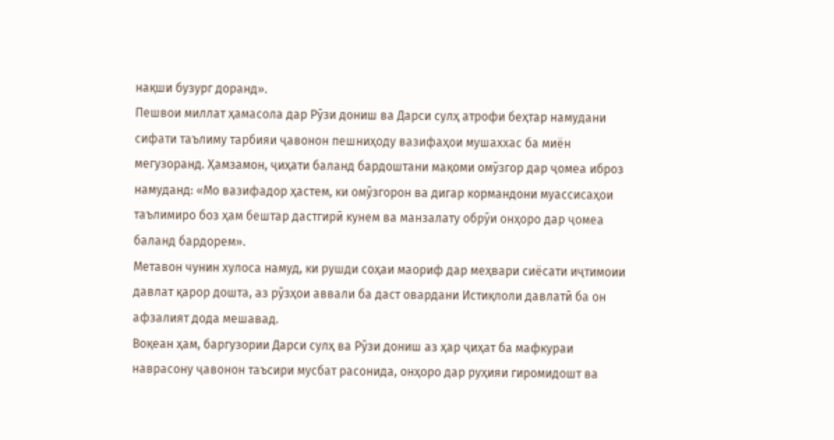нақши бузург доранд».
Пешвои миллат ҳамасола дар Рӯзи дониш ва Дарси сулҳ атрофи беҳтар намудани сифати таълиму тарбияи ҷавонон пешниҳоду вазифаҳои мушаххас ба миён мегузоранд. Ҳамзамон, ҷиҳати баланд бардоштани мақоми омӯзгор дар ҷомеа иброз намуданд: «Мо вазифадор ҳастем, ки омӯзгорон ва дигар кормандони муассисаҳои таълимиро боз ҳам бештар дастгирӣ кунем ва манзалату обрӯи онҳоро дар ҷомеа баланд бардорем».
Метавон чунин хулоса намуд, ки рушди соҳаи маориф дар меҳвари сиёсати иҷтимоии давлат қарор дошта, аз рӯзҳои аввали ба даст овардани Истиқлоли давлатӣ ба он афзалият дода мешавад.
Воқеан ҳам, баргузории Дарси сулҳ ва Рӯзи дониш аз ҳар ҷиҳат ба мафкураи наврасону ҷавонон таъсири мусбат расонида, онҳоро дар руҳияи гиромидошт ва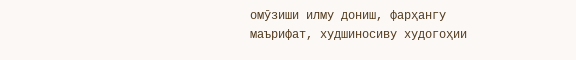омӯзиши илму дониш, фарҳангу маърифат, худшиносиву худогоҳии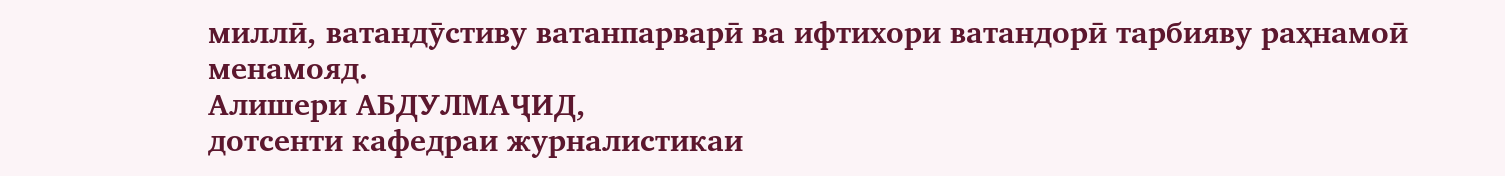миллӣ, ватандӯстиву ватанпарварӣ ва ифтихори ватандорӣ тарбияву раҳнамоӣ менамояд.
Алишери АБДУЛМАҶИД,
дотсенти кафедраи журналистикаи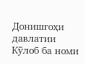Донишгоҳи давлатии Кӯлоб ба номи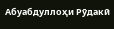Абуабдуллоҳи Рӯдакӣ